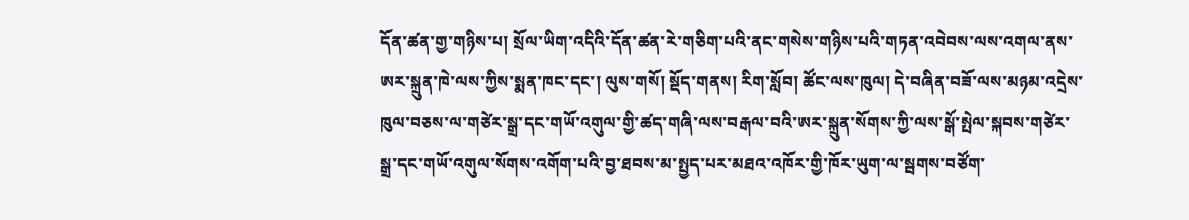དོན་ཚན་གྱ་གཉིས་པ། སྲོལ་ཡིག་འདིའི་དོན་ཚན་རེ་གཅིག་པའི་ནང་གསེས་གཉིས་པའི་གཏན་འབེབས་ལས་འགལ་ནས་ཨར་སྐྲུན་ཁེ་ལས་ཀྱིས་སྨན་ཁང་དང་། ལུས་གསོ། སྡོད་གནས། རིག་སློབ། ཚོང་ལས་ཁུལ། དེ་བཞིན་བཟོ་ལས་མཉམ་འདྲེས་ཁུལ་བཅས་ལ་གཙེར་སྒྲ་དང་གཡོ་འགུལ་གྱི་ཚད་གཞི་ལས་བརྒལ་བའི་ཨར་སྐྲུན་སོགས་ཀྱི་ལས་སྒོ་སྤེལ་སྐབས་གཙེར་སྒྲ་དང་གཡོ་འགུལ་སོགས་འགོག་པའི་བྱ་ཐབས་མ་སྤྱད་པར་མཐའ་འཁོར་གྱི་ཁོར་ཡུག་ལ་སྦགས་བཙོག་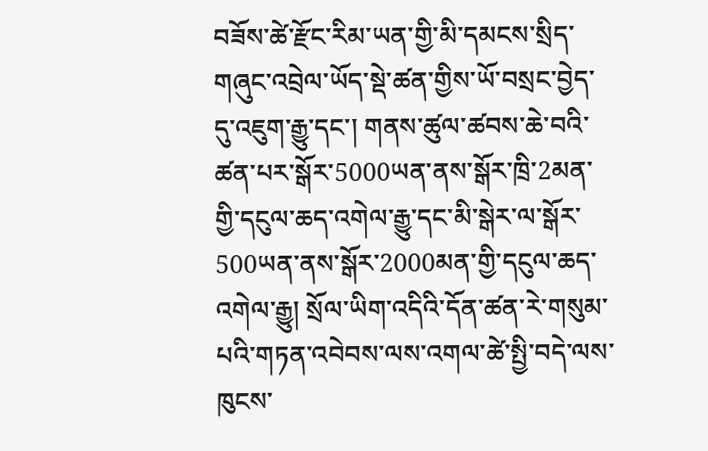བཟོས་ཚེ་རྫོང་རིམ་ཡན་གྱི་མི་དམངས་སྲིད་གཞུང་འབྲེལ་ཡོད་སྡེ་ཚན་གྱིས་ཡོ་བསྲང་བྱེད་དུ་འཇུག་རྒྱུ་དང་། གནས་ཚུལ་ཚབས་ཆེ་བའི་ཚན་པར་སྒོར་5000ཡན་ནས་སྒོར་ཁྲི་2མན་གྱི་དངུལ་ཆད་འགེལ་རྒྱུ་དང་མི་སྒེར་ལ་སྒོར་500ཡན་ནས་སྒོར་2000མན་གྱི་དངུལ་ཆད་འགེལ་རྒྱུ། སྲོལ་ཡིག་འདིའི་དོན་ཚན་རེ་གསུམ་པའི་གཏན་འབེབས་ལས་འགལ་ཚེ་སྤྱི་བདེ་ལས་ཁུངས་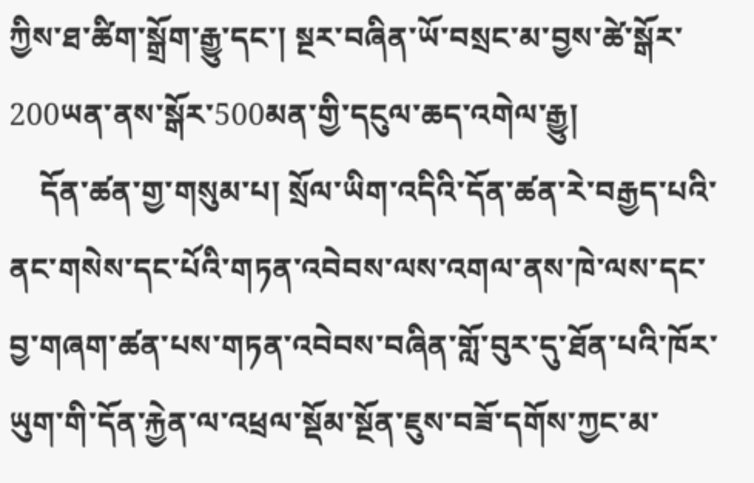ཀྱིས་ཐ་ཚིག་སྒྲོག་རྒྱུ་དང་། སྔར་བཞིན་ཡོ་བསྲང་མ་བྱས་ཚེ་སྒོར་200ཡན་ནས་སྒོར་500མན་གྱི་དངུལ་ཆད་འགེལ་རྒྱུ།
    དོན་ཚན་གྱ་གསུམ་པ། སྲོལ་ཡིག་འདིའི་དོན་ཚན་རེ་བརྒྱད་པའི་ནང་གསེས་དང་པོའི་གཏན་འབེབས་ལས་འགལ་ནས་ཁེ་ལས་དང་བྱ་གཞག་ཚན་པས་གཏན་འབེབས་བཞིན་གློ་བུར་དུ་ཐོན་པའི་ཁོར་ཡུག་གི་དོན་རྐྱེན་ལ་འཕྲལ་སྡོམ་སྔོན་ཇུས་བཟོ་དགོས་ཀྱང་མ་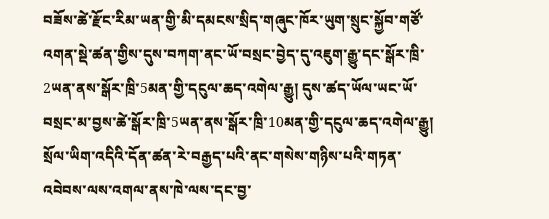བཟོས་ཚེ་རྫོང་རིམ་ཡན་གྱི་མི་དམངས་སྲིད་གཞུང་ཁོར་ཡུག་སྲུང་སྐྱོབ་གཙོ་འགན་སྡེ་ཚན་གྱིས་དུས་བཀག་ནང་ཡོ་བསྲང་བྱེད་དུ་འཇུག་རྒྱུ་དང་སྒོར་ཁྲི་2ཡན་ནས་སྒོར་ཁྲི་5མན་གྱི་དངུལ་ཆད་འགེལ་རྒྱུ། དུས་ཚད་ཡོལ་ཡང་ཡོ་བསྲང་མ་བྱས་ཚེ་སྒོར་ཁྲི་5ཡན་ནས་སྒོར་ཁྲི་10མན་གྱི་དངུལ་ཆད་འགེལ་རྒྱུ། སྲོལ་ཡིག་འདིའི་དོན་ཚན་རེ་བརྒྱད་པའི་ནང་གསེས་གཉིས་པའི་གཏན་འབེབས་ལས་འགལ་ནས་ཁེ་ལས་དང་བྱ་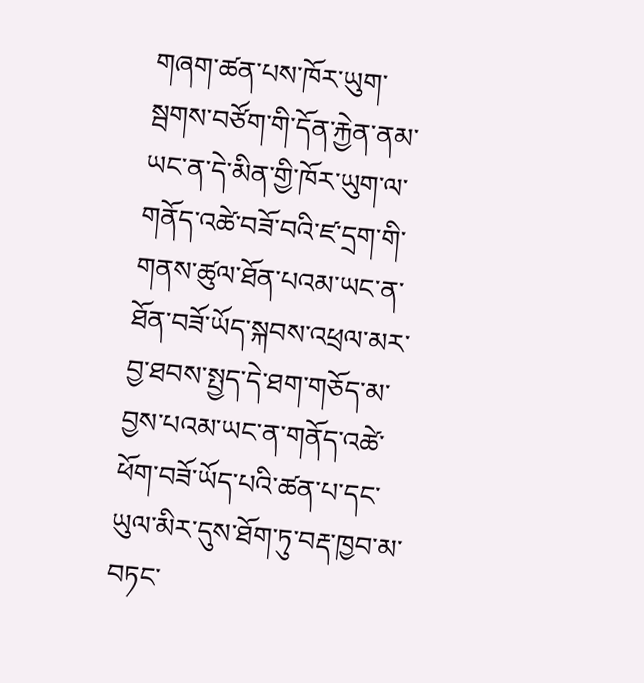གཞག་ཚན་པས་ཁོར་ཡུག་སྦགས་བཙོག་གི་དོན་རྐྱེན་ནམ་ཡང་ན་དེ་མིན་གྱི་ཁོར་ཡུག་ལ་གནོད་འཚེ་བཟོ་བའི་ཛ་དྲག་གི་གནས་ཚུལ་ཐོན་པའམ་ཡང་ན་ཐོན་བཟོ་ཡོད་སྐབས་འཕྲལ་མར་བྱ་ཐབས་སྤྱད་དེ་ཐག་གཅོད་མ་བྱས་པའམ་ཡང་ན་གནོད་འཚེ་ཕོག་བཟོ་ཡོད་པའི་ཚན་པ་དང་ཡུལ་མིར་དུས་ཐོག་ཏུ་བརྡ་ཁྱབ་མ་བཏང་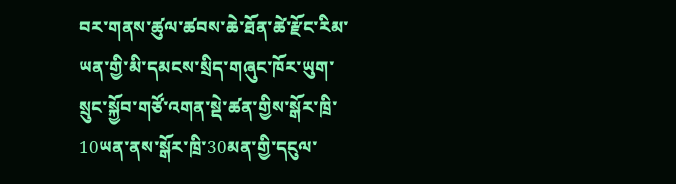བར་གནས་ཚུལ་ཚབས་ཆེ་ཐོན་ཚེ་རྫོང་རིམ་ཡན་གྱི་མི་དམངས་སྲིད་གཞུང་ཁོར་ཡུག་སྲུང་སྐྱོབ་གཙོ་འགན་སྡེ་ཚན་གྱིས་སྒོར་ཁྲི་10ཡན་ནས་སྒོར་ཁྲི་30མན་གྱི་དངུལ་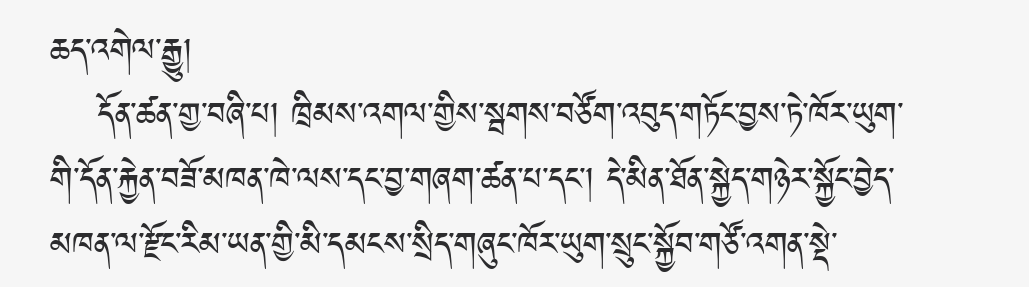ཆད་འགེལ་རྒྱུ།
    དོན་ཚན་གྱ་བཞི་པ། ཁྲིམས་འགལ་གྱིས་སྦགས་བཙོག་འབུད་གཏོང་བྱས་ཏེ་ཁོར་ཡུག་གི་དོན་རྐྱེན་བཟོ་མཁན་ཁེ་ལས་དང་བྱ་གཞག་ཚན་པ་དང་། དེ་མིན་ཐོན་སྐྱེད་གཉེར་སྐྱོང་བྱེད་མཁན་ལ་རྫོང་རིམ་ཡན་གྱི་མི་དམངས་སྲིད་གཞུང་ཁོར་ཡུག་སྲུང་སྐྱོབ་གཙོ་འགན་སྡེ་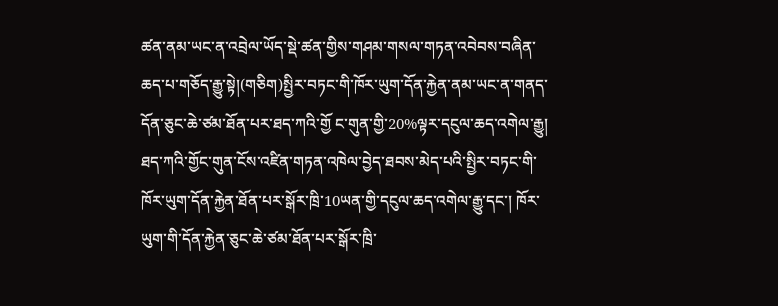ཚན་ནམ་ཡང་ན་འབྲེལ་ཡོད་སྡེ་ཚན་གྱིས་གཤམ་གསལ་གཏན་འབེབས་བཞིན་ཆད་པ་གཅོད་རྒྱུ་སྟེ།(གཅིག)སྤྱིར་བཏང་གི་ཁོར་ཡུག་དོན་རྐྱེན་ནམ་ཡང་ན་གནད་དོན་ཅུང་ཆེ་ཙམ་ཐོན་པར་ཐད་ཀའི་གྱོ ང་གུན་གྱི་20%ལྟར་དངུལ་ཆད་འགེལ་རྒྱུ། ཐད་ཀའི་གྱོང་གུན་ངོས་འཛིན་གཏན་འཁེལ་བྱེད་ཐབས་མེད་པའི་སྤྱིར་བཏང་གི་ཁོར་ཡུག་དོན་རྐྱེན་ཐོན་པར་སྒོར་ཁྲི་10ཡན་གྱི་དངུལ་ཆད་འགེལ་རྒྱུ་དང་། ཁོར་ཡུག་གི་དོན་རྐྱེན་ཅུང་ཆེ་ཙམ་ཐོན་པར་སྒོར་ཁྲི་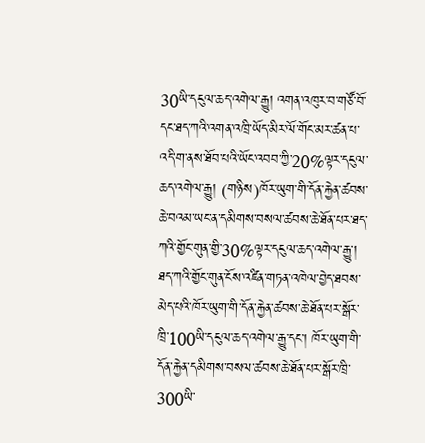30ཡི་དངུལ་ཆད་འགེལ་རྒྱུ། འགན་འཁུར་བ་གཙོ་བོ་དང་ཐད་ཀའི་འགན་འཁྲི་ཡོད་མིར་ལོ་གོང་མར་ཚན་པ་འདི་ག་ནས་ཐོབ་པའི་ཡོང་འབབ་ཀྱི་20%ལྟར་དངུལ་ཆད་འགེལ་རྒྱུ། (གཉིས)ཁོར་ཡུག་གི་དོན་རྐྱེན་ཚབས་ཆེ་བའམ་ཡང་ན་དམིགས་བསལ་ཚབས་ཆེ་ཐོན་པར་ཐད་ཀའི་གྱོང་གུན་གྱི་30%ལྟར་དངུལ་ཆད་འགེལ་རྒྱུ་། ཐད་ཀའི་གྱོང་གུན་ངོས་འཛིན་གཏན་འཁེལ་བྱེད་ཐབས་མེད་པའི་ཁོར་ཡུག་གི་དོན་རྐྱེན་ཚབས་ཆེ་ཐོན་པར་སྒོར་ཁྲི་100ཡི་དངུལ་ཆད་འགེལ་རྒྱུ་དང་། ཁོར་ཡུག་གི་དོན་རྐྱེན་དམིགས་བསལ་ཚབས་ཆེ་ཐོན་པར་སྒོར་ཁྲི་300ཡི་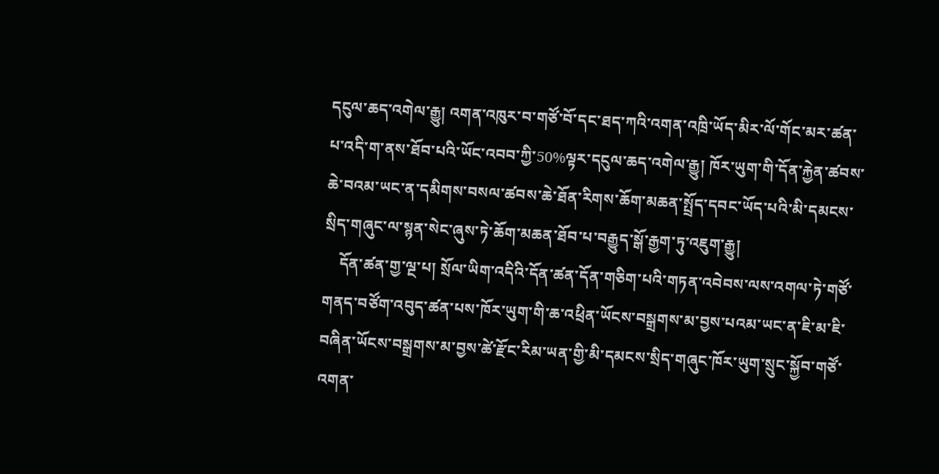དངུལ་ཆད་འགེལ་རྒྱུ། འགན་འཁུར་བ་གཙོ་བོ་དང་ཐད་ཀའི་འགན་འཁྲི་ཡོད་མིར་ལོ་གོང་མར་ཚན་པ་འདི་ག་ནས་ཐོབ་པའི་ཡོང་འབབ་ཀྱི་50%ལྟར་དངུལ་ཆད་འགེལ་རྒྱུ། ཁོར་ཡུག་གི་དོན་རྐྱེན་ཚབས་ཆེ་བའམ་ཡང་ན་དམིགས་བསལ་ཚབས་ཆེ་ཐོན་རིགས་ཆོག་མཆན་སྤྲོད་དབང་ཡོད་པའི་མི་དམངས་སྲིད་གཞུང་ལ་སྙན་སེང་ཞུས་ཏེ་ཆོག་མཆན་ཐོབ་པ་བརྒྱུད་སྒོ་རྒྱག་ཏུ་འཇུག་རྒྱུ།
    དོན་ཚན་གྱ་ལྔ་པ། སྲོལ་ཡིག་འདིའི་དོན་ཚན་དོན་གཅིག་པའི་གཏན་འབེབས་ལས་འགལ་ཏེ་གཙོ་གནད་བཙོག་འབུད་ཚན་པས་ཁོར་ཡུག་གི་ཆ་འཕྲིན་ཡོངས་བསྒྲགས་མ་བྱས་པའམ་ཡང་ན་ཇི་མ་ཇི་བཞིན་ཡོངས་བསྒྲགས་མ་བྱས་ཚེ་རྫོང་རིམ་ཡན་གྱི་མི་དམངས་སྲིད་གཞུང་ཁོར་ཡུག་སྲུང་སྐྱོབ་གཙོ་འགན་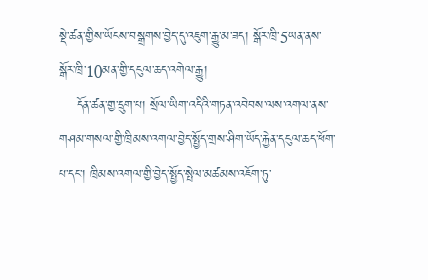སྡེ་ཚན་གྱིས་ཡོངས་བསྒྲགས་བྱེད་དུ་འཇུག་རྒྱུ་མ་ཟད། སྒོར་ཁྲི་5ཡན་ནས་སྒོར་ཁྲི་10མན་གྱི་དངུལ་ཆད་འགེལ་རྒྱུ།
    དོན་ཚན་གྱ་དྲུག་པ། སྲོལ་ཡིག་འདིའི་གཏན་འབེབས་ལས་འགལ་ནས་གཤམ་གསལ་གྱི་ཁྲིམས་འགལ་བྱེད་སྤྱོད་གྲས་ཤིག་ཡོད་རྐྱེན་དངུལ་ཆད་ཕོག་པ་དང་། ཁྲིམས་འགལ་གྱི་བྱེད་སྤྱོད་སྤེལ་མཚམས་འཇོག་ཏུ་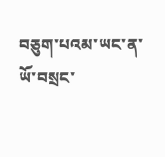བཅུག་པའམ་ཡང་ན་ཡོ་བསྲང་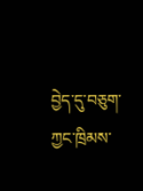བྱེད་དུ་བཅུག་ཀྱང་ཁྲིམས་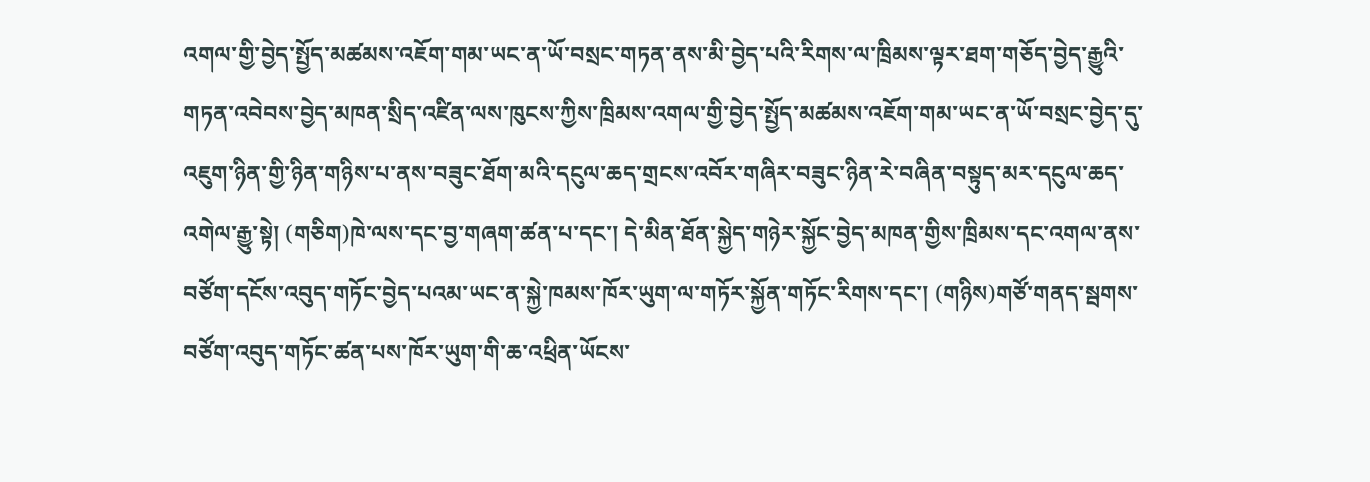འགལ་གྱི་བྱེད་སྤྱོད་མཚམས་འཇོག་གམ་ཡང་ན་ཡོ་བསྲང་གཏན་ནས་མི་བྱེད་པའི་རིགས་ལ་ཁྲིམས་ལྟར་ཐག་གཅོད་བྱེད་རྒྱུའི་གཏན་འབེབས་བྱེད་མཁན་སྲིད་འཛིན་ལས་ཁུངས་ཀྱིས་ཁྲིམས་འགལ་གྱི་བྱེད་སྤྱོད་མཚམས་འཇོག་གམ་ཡང་ན་ཡོ་བསྲང་བྱེད་དུ་འཇུག་ཉིན་གྱི་ཉིན་གཉིས་པ་ནས་བཟུང་ཐོག་མའི་དངུལ་ཆད་གྲངས་འབོར་གཞིར་བཟུང་ཉིན་རེ་བཞིན་བསྟུད་མར་དངུལ་ཆད་འགེལ་རྒྱུ་སྟེ། (གཅིག)ཁེ་ལས་དང་བྱ་གཞག་ཚན་པ་དང་། དེ་མིན་ཐོན་སྐྱེད་གཉེར་སྐྱོང་བྱེད་མཁན་གྱིས་ཁྲིམས་དང་འགལ་ནས་བཙོག་དངོས་འབུད་གཏོང་བྱེད་པའམ་ཡང་ན་སྐྱེ་ཁམས་ཁོར་ཡུག་ལ་གཏོར་སྐྱོན་གཏོང་རིགས་དང་། (གཉིས)གཙོ་གནད་སྦགས་བཙོག་འབུད་གཏོང་ཚན་པས་ཁོར་ཡུག་གི་ཆ་འཕྲིན་ཡོངས་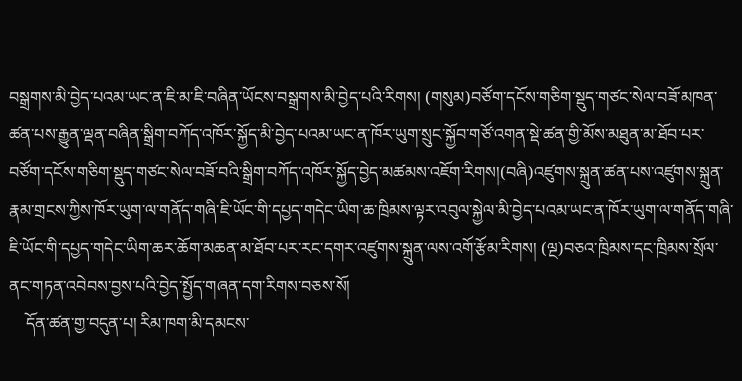བསྒྲགས་མི་བྱེད་པའམ་ཡང་ན་ཇི་མ་ཇི་བཞིན་ཡོངས་བསྒྲགས་མི་བྱེད་པའི་རིགས། (གསུམ)བཙོག་དངོས་གཅིག་སྡུད་གཙང་སེལ་བཟོ་མཁན་ཚན་པས་རྒྱུན་ལྡན་བཞིན་སྒྲིག་བཀོད་འཁོར་སྐྱོད་མི་བྱེད་པའམ་ཡང་ན་ཁོར་ཡུག་སྲུང་སྐྱོབ་གཙོ་འགན་སྡེ་ཚན་གྱི་མོས་མཐུན་མ་ཐོབ་པར་བཙོག་དངོས་གཅིག་སྡུད་གཙང་སེལ་བཟོ་བའི་སྒྲིག་བཀོད་འཁོར་སྐྱོད་བྱེད་མཚམས་འཇོག་རིགས།(བཞི)འཛུགས་སྐྲུན་ཚན་པས་འཛུགས་སྐྲུན་རྣམ་གྲངས་ཀྱིས་ཁོར་ཡུག་ལ་གནོད་གཞི་ཇི་ཡོང་གི་དཔྱད་གདེང་ཡིག་ཆ་ཁྲིམས་ལྟར་འབུལ་སྐྱེལ་མི་བྱེད་པའམ་ཡང་ན་ཁོར་ཡུག་ལ་གནོད་གཞི་ཇི་ཡོང་གི་དཔྱད་གདེང་ཡིག་ཆར་ཆོག་མཆན་མ་ཐོབ་པར་རང་དགར་འཛུགས་སྐྲུན་ལས་འགོ་རྩོམ་རིགས། (ལྔ)བཅའ་ཁྲིམས་དང་ཁྲིམས་སྲོལ་ནང་གཏན་འབེབས་བྱས་པའི་བྱེད་སྤྱོད་གཞན་དག་རིགས་བཅས་སོ།
    དོན་ཚན་གྱ་བདུན་པ། རིམ་ཁག་མི་དམངས་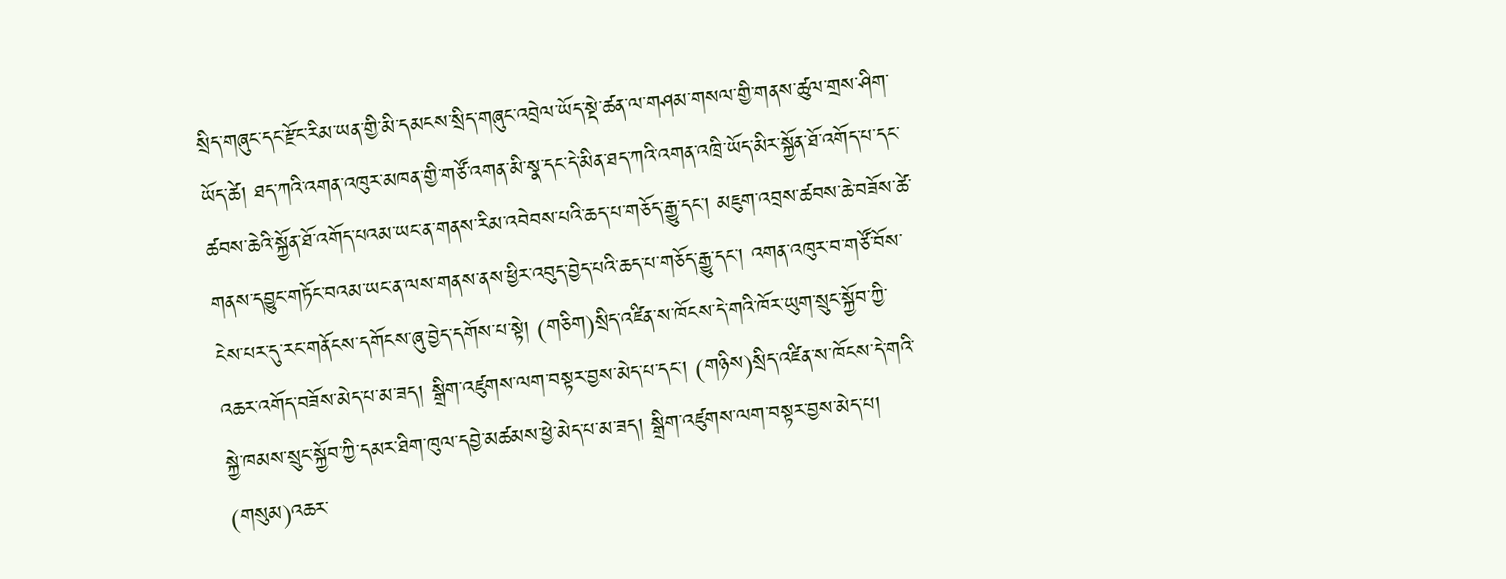སྲིད་གཞུང་དང་རྫོང་རིམ་ཡན་གྱི་མི་དམངས་སྲིད་གཞུང་འབྲེལ་ཡོད་སྡེ་ཚན་ལ་གཤམ་གསལ་གྱི་གནས་ཚུལ་གྲས་ཤིག་ཡོད་ཚེ། ཐད་ཀའི་འགན་འཁུར་མཁན་གྱི་གཙོ་འགན་མི་སྣ་དང་དེ་མིན་ཐད་ཀའི་འགན་འཁྲི་ཡོད་མིར་སྐྱོན་ཐོ་འགོད་པ་དང་ཚབས་ཆེའི་སྐྱོན་ཐོ་འགོད་པའམ་ཡང་ན་གནས་རིམ་འབེབས་པའི་ཆད་པ་གཅོད་རྒྱུ་དང་། མཇུག་འབྲས་ཚབས་ཆེ་བཟོས་ཚེ་གནས་དབྱུང་གཏོང་བའམ་ཡང་ན་ལས་གནས་ནས་ཕྱིར་འབུད་བྱེད་པའི་ཆད་པ་གཅོད་རྒྱུ་དང་། འགན་འཁུར་བ་གཙོ་བོས་ངེས་པར་དུ་རང་གནོངས་དགོངས་ཞུ་བྱེད་དགོས་པ་སྟེ། (གཅིག)སྲིད་འཛིན་ས་ཁོངས་དེ་གའི་ཁོར་ཡུག་སྲུང་སྐྱོབ་ཀྱི་འཆར་འགོད་བཟོས་མེད་པ་མ་ཟད། སྒྲིག་འཛུགས་ལག་བསྟར་བྱས་མེད་པ་དང་། (གཉིས)སྲིད་འཛིན་ས་ཁོངས་དེ་གའི་སྐྱེ་ཁམས་སྲུང་སྐྱོབ་ཀྱི་དམར་ཐིག་ཁུལ་དབྱེ་མཚམས་ཕྱེ་མེད་པ་མ་ཟད། སྒྲིག་འཛུགས་ལག་བསྟར་བྱས་མེད་པ། (གསུམ)འཆར་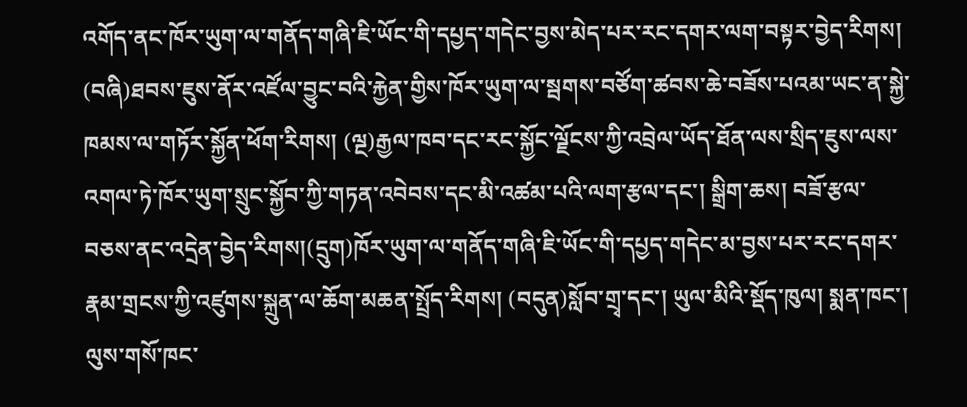འགོད་ནང་ཁོར་ཡུག་ལ་གནོད་གཞི་ཇི་ཡོང་གི་དཔྱད་གདེང་བྱས་མེད་པར་རང་དགར་ལག་བསྟར་བྱེད་རིགས། (བཞི)ཐབས་ཇུས་ནོར་འཛོལ་བྱུང་བའི་རྐྱེན་གྱིས་ཁོར་ཡུག་ལ་སྦགས་བཙོག་ཚབས་ཆེ་བཟོས་པའམ་ཡང་ན་སྐྱེ་ཁམས་ལ་གཏོར་སྐྱོན་ཕོག་རིགས། (ལྔ)རྒྱལ་ཁབ་དང་རང་སྐྱོང་ལྗོངས་ཀྱི་འབྲེལ་ཡོད་ཐོན་ལས་སྲིད་ཇུས་ལས་འགལ་ཏེ་ཁོར་ཡུག་སྲུང་སྐྱོབ་ཀྱི་གཏན་འབེབས་དང་མི་འཚམ་པའི་ལག་རྩལ་དང་། སྒྲིག་ཆས། བཟོ་རྩལ་བཅས་ནང་འདྲེན་བྱེད་རིགས།(དྲུག)ཁོར་ཡུག་ལ་གནོད་གཞི་ཇི་ཡོང་གི་དཔྱད་གདེང་མ་བྱས་པར་རང་དགར་རྣམ་གྲངས་ཀྱི་འཛུགས་སྐྲུན་ལ་ཆོག་མཆན་སྤྲོད་རིགས། (བདུན)སློབ་གྲྭ་དང་། ཡུལ་མིའི་སྡོད་ཁུལ། སྨན་ཁང་། ལུས་གསོ་ཁང་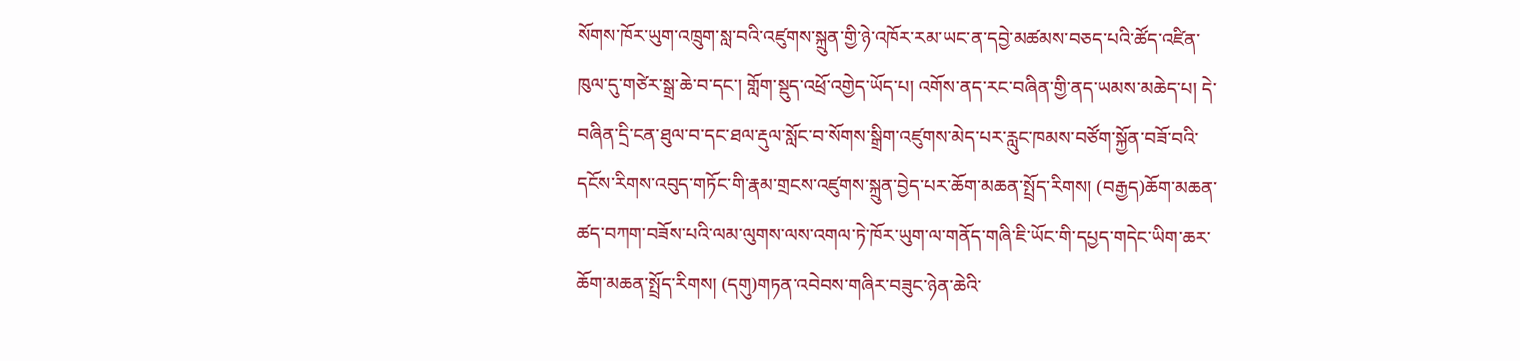སོགས་ཁོར་ཡུག་འཁྲུག་སླ་བའི་འཛུགས་སྐྲུན་གྱི་ཉེ་འཁོར་རམ་ཡང་ན་དབྱེ་མཚམས་བཅད་པའི་ཚོད་འཛིན་ཁུལ་དུ་གཙེར་སྒྲ་ཆེ་བ་དང་། གློག་སྡུད་འཕྲོ་འགྱེད་ཡོད་པ། འགོས་ནད་རང་བཞིན་གྱི་ནད་ཡམས་མཆེད་པ། དེ་བཞིན་དྲི་ངན་ཐུལ་བ་དང་ཐལ་རྡུལ་སློང་བ་སོགས་སྒྲིག་འཛུགས་མེད་པར་རླུང་ཁམས་བཙོག་སྐྱོན་བཟོ་བའི་དངོས་རིགས་འབུད་གཏོང་གི་རྣམ་གྲངས་འཛུགས་སྐྲུན་བྱེད་པར་ཆོག་མཆན་སྤྲོད་རིགས། (བརྒྱད)ཆོག་མཆན་ཚད་བཀག་བཟོས་པའི་ལམ་ལུགས་ལས་འགལ་ཏེ་ཁོར་ཡུག་ལ་གནོད་གཞི་ཇི་ཡོང་གི་དཔྱད་གདེང་ཡིག་ཆར་ཆོག་མཆན་སྤྲོད་རིགས། (དགུ)གཏན་འབེབས་གཞིར་བཟུང་ཉེན་ཆེའི་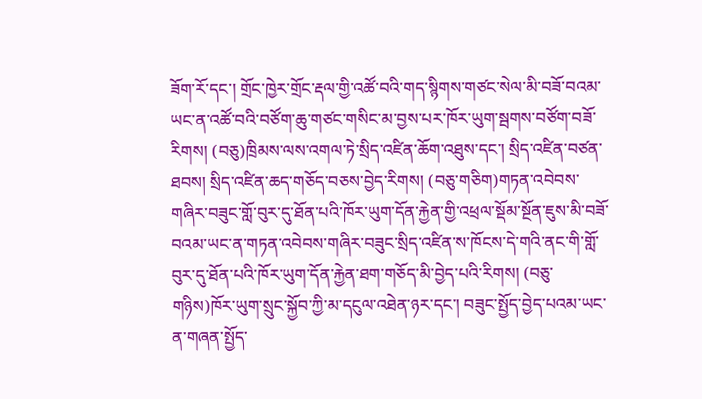ཟོག་རོ་དང་། གྲོང་ཁྱེར་གྲོང་རྡལ་གྱི་འཚོ་བའི་གད་སྙིགས་གཙང་སེལ་མི་བཟོ་བའམ་ཡང་ན་འཚོ་བའི་བཙོག་ཆུ་གཙང་གསིང་མ་བྱས་པར་ཁོར་ཡུག་སྦགས་བཙོག་བཟོ་རིགས། (བཅུ)ཁྲིམས་ལས་འགལ་ཏེ་སྲིད་འཛིན་ཆོག་འཐུས་དང་། སྲིད་འཛིན་བཙན་ཐབས། སྲིད་འཛིན་ཆད་གཅོད་བཅས་བྱེད་རིགས། (བཅུ་གཅིག)གཏན་འབེབས་གཞིར་བཟུང་གློ་བུར་དུ་ཐོན་པའི་ཁོར་ཡུག་དོན་རྐྱེན་གྱི་འཕྲལ་སྡོམ་སྔོན་ཇུས་མི་བཟོ་བའམ་ཡང་ན་གཏན་འབེབས་གཞིར་བཟུང་སྲིད་འཛིན་ས་ཁོངས་དེ་གའི་ནང་གི་གློ་བུར་དུ་ཐོན་པའི་ཁོར་ཡུག་དོན་རྐྱེན་ཐག་གཅོད་མི་བྱེད་པའི་རིགས། (བཅུ་གཉིས)ཁོར་ཡུག་སྲུང་སྐྱོབ་ཀྱི་མ་དངུལ་འཐེན་ཉར་དང་། བཟུང་སྤྱོད་བྱེད་པའམ་ཡང་ན་གཞན་སྤྱོད་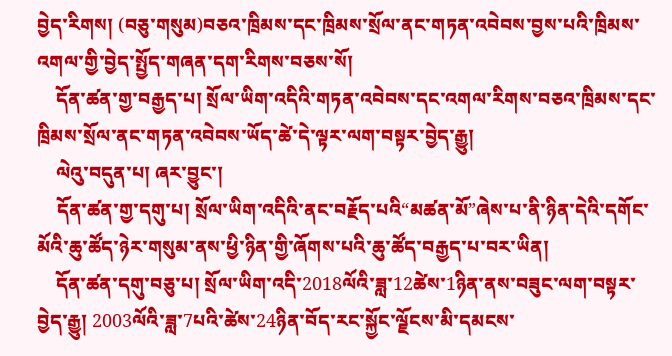བྱེད་རིགས། (བཅུ་གསུམ)བཅའ་ཁྲིམས་དང་ཁྲིམས་སྲོལ་ནང་གཏན་འབེབས་བྱས་པའི་ཁྲིམས་འགལ་གྱི་བྱེད་སྤྱོད་གཞན་དག་རིགས་བཅས་སོ།
    དོན་ཚན་གྱ་བརྒྱད་པ། སྲོལ་ཡིག་འདིའི་གཏན་འབེབས་དང་འགལ་རིགས་བཅའ་ཁྲིམས་དང་ཁྲིམས་སྲོལ་ནང་གཏན་འབེབས་ཡོད་ཚེ་དེ་ལྟར་ལག་བསྟར་བྱེད་རྒྱུ།
    ལེའུ་བདུན་པ། ཞར་བྱུང་།
    དོན་ཚན་གྱ་དགུ་པ། སྲོལ་ཡིག་འདིའི་ནང་བརྗོད་པའི“མཚན་མོ”ཞེས་པ་ནི་ཉིན་དེའི་དགོང་མོའི་ཆུ་ཚོད་ཉེར་གསུམ་ནས་ཕྱི་ཉིན་གྱི་ཞོགས་པའི་ཆུ་ཚོད་བརྒྱད་པ་བར་ཡིན།
    དོན་ཚན་དགུ་བཅུ་པ། སྲོལ་ཡིག་འདི་2018ལོའི་ཟླ་12ཚེས་1ཉིན་ནས་བཟུང་ལག་བསྟར་བྱེད་རྒྱུ། 2003ལོའི་ཟླ་7པའི་ཚེས་24ཉིན་བོད་རང་སྐྱོང་ལྗོངས་མི་དམངས་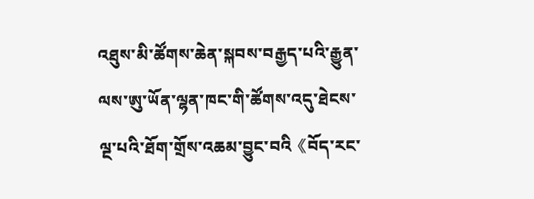འཐུས་མི་ཚོགས་ཆེན་སྐབས་བརྒྱད་པའི་རྒྱུན་ལས་ཨུ་ཡོན་ལྷན་ཁང་གི་ཚོགས་འདུ་ཐེངས་ལྔ་པའི་ཐོག་གྲོས་འཆམ་བྱུང་བའི《བོད་རང་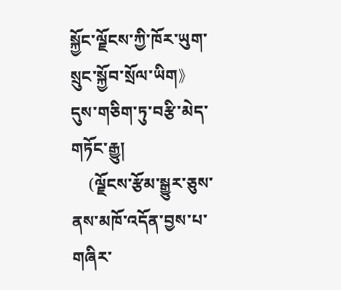སྐྱོང་ལྗོངས་ཀྱི་ཁོར་ཡུག་སྲུང་སྐྱོབ་སྲོལ་ཡིག》དུས་གཅིག་ཏུ་བརྩི་མེད་གཏོང་རྒྱུ།
    (ལྗོངས་རྩོམ་སྒྱུར་ཅུས་ནས་མཁོ་འདོན་བྱས་པ་གཞིར་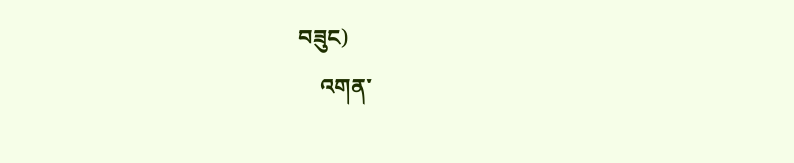བཟུང)
    འགན་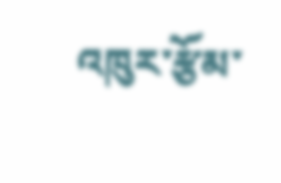འཁུར་རྩོམ་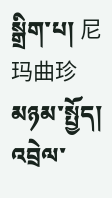སྒྲིག་པ། 尼玛曲珍
མཉམ་སྤྱོད།
འབྲེལ་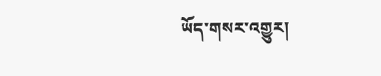ཡོད་གསར་འགྱུར།